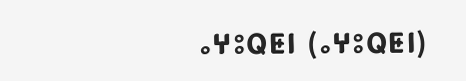ⴰⵖⵓⵕⵟⵏ (ⴰⵖⵓⵕⵟⵏ)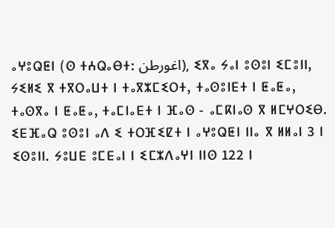ⴰⵖⵓⵕⵟⵏ (ⵙ ⵜⵄⵕⴰⴱⵜ: اغورطن), ⵉⴳⴰ ⵢⴰⵏ ⵓⵙⵓⵏ ⵉⵎⵓⵏⵏ, ⵢⵉⵍⵉ ⴳ ⵜⴳⵔⴰⵡⵜ ⵏ ⵜⴰⴳⵣⵎⵉⵔⵜ, ⵜⴰⵙⵓⵏⴹⵜ ⵏ ⵟⴰⵟⴰ, ⵜⴰⵙⴳⴰ ⵏ ⵟⴰⵟⴰ, ⵜⴰⵎⵏⴰⴹⵜ ⵏ ⴼⴰⵙ - ⴰⵎⴽⵏⴰⵙ ⴳ ⵍⵎⵖⵔⵉⴱ. ⵉⴹⴼⴰⵕ ⵓⵙⵓⵏ ⴰⴷ ⵉ ⵜⵔⴼⵉⵇⵜ ⵏ ⴰⵖⵓⵕⵟⵏ ⵏⵏⴰ ⴳ ⵍⵍⴰⵏ 3 ⵏ ⵉⵙⵓⵏⵏ. ⵢⵓⵡⴹ ⵓⵎⴹⴰⵏ ⵏ ⵉⵎⵣⴷⴰⵖⵏ ⵏⵏⵙ 122 ⵏ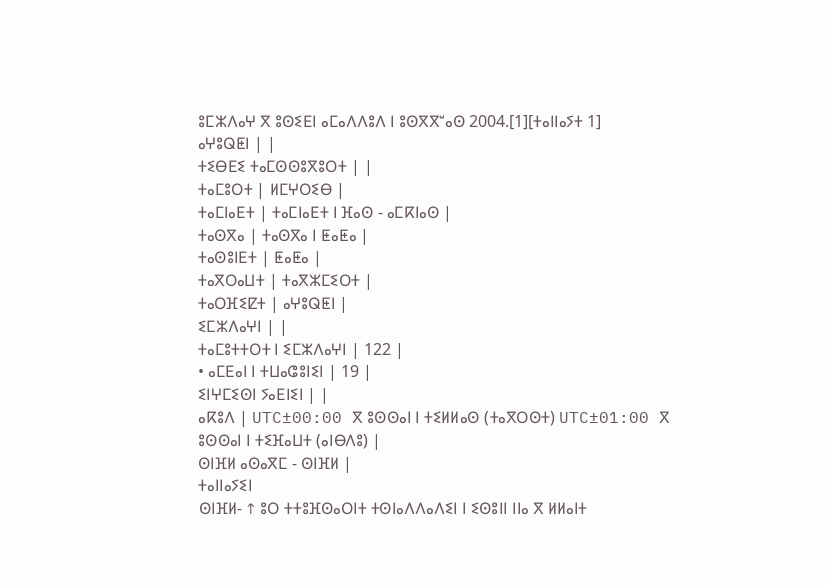ⵓⵎⵣⴷⴰⵖ ⴳ ⵓⵙⵉⴹⵏ ⴰⵎⴰⴷⴷⵓⴷ ⵏ ⵓⵙⴳⴳⵯⴰⵙ 2004.[1][ⵜⴰⵏⵏⴰⵢⵜ 1]
ⴰⵖⵓⵕⵟⵏ | |
ⵜⵉⴱⴹⵉ ⵜⴰⵎⵙⵙⵓⴳⵓⵔⵜ | |
ⵜⴰⵎⵓⵔⵜ | ⵍⵎⵖⵔⵉⴱ |
ⵜⴰⵎⵏⴰⴹⵜ | ⵜⴰⵎⵏⴰⴹⵜ ⵏ ⴼⴰⵙ - ⴰⵎⴽⵏⴰⵙ |
ⵜⴰⵙⴳⴰ | ⵜⴰⵙⴳⴰ ⵏ ⵟⴰⵟⴰ |
ⵜⴰⵙⵓⵏⴹⵜ | ⵟⴰⵟⴰ |
ⵜⴰⴳⵔⴰⵡⵜ | ⵜⴰⴳⵣⵎⵉⵔⵜ |
ⵜⴰⵔⴼⵉⵇⵜ | ⴰⵖⵓⵕⵟⵏ |
ⵉⵎⵣⴷⴰⵖⵏ | |
ⵜⴰⵎⵓⵜⵜⵔⵜ ⵏ ⵉⵎⵣⴷⴰⵖⵏ | 122 |
• ⴰⵎⴹⴰⵏ ⵏ ⵜⵡⴰⵛⵓⵏⵉⵏ | 19 |
ⵉⵏⵖⵎⵉⵙⵏ ⵢⴰⴹⵏⵉⵏ | |
ⴰⴽⵓⴷ | UTC±00:00 ⴳ ⵓⵙⵙⴰⵏ ⵏ ⵜⵉⵍⵍⴰⵙ (ⵜⴰⴳⵔⵙⵜ) UTC±01:00 ⴳ ⵓⵙⵙⴰⵏ ⵏ ⵜⵉⴼⴰⵡⵜ (ⴰⵏⴱⴷⵓ) |
ⵙⵏⴼⵍ ⴰⵙⴰⴳⵎ - ⵙⵏⴼⵍ |
ⵜⴰⵏⵏⴰⵢⵉⵏ
ⵙⵏⴼⵍ- ↑ ⵓⵔ ⵜⵜⵓⴼⵙⴰⵔⵏⵜ ⵜⵙⵏⴰⴷⴷⴰⴷⵉⵏ ⵏ ⵉⵙⵓⵏⵏ ⵏⵏⴰ ⴳ ⵍⵍⴰⵏⵜ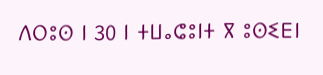ⴷⵔⵓⵙ ⵏ 30 ⵏ ⵜⵡⴰⵛⵓⵏⵜ ⴳ ⵓⵙⵉⴹⵏ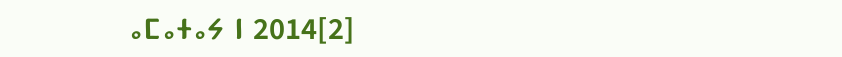ⴰⵎⴰⵜⴰⵢ ⵏ 2014[2]